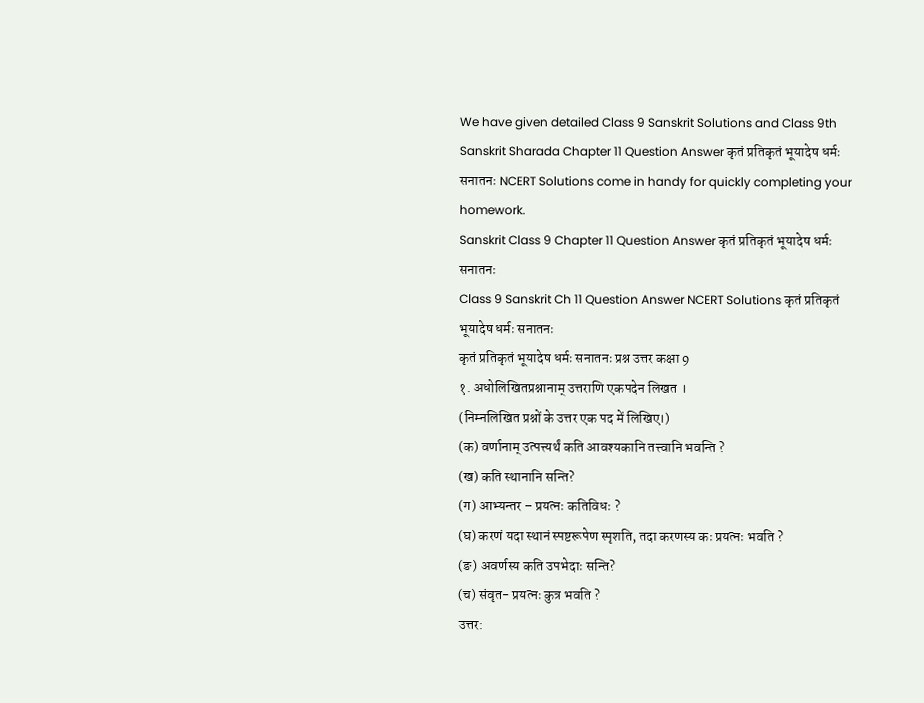We have given detailed Class 9 Sanskrit Solutions and Class 9th Sanskrit Sharada Chapter 11 Question Answer कृतं प्रतिकृतं भूयादेष धर्मः सनातनः NCERT Solutions come in handy for quickly completing your homework.
Sanskrit Class 9 Chapter 11 Question Answer कृतं प्रतिकृतं भूयादेष धर्मः सनातनः
Class 9 Sanskrit Ch 11 Question Answer NCERT Solutions कृतं प्रतिकृतं भूयादेष धर्मः सनातनः
कृतं प्रतिकृतं भूयादेष धर्मः सनातनः प्रश्न उत्तर कक्षा 9
१. अधोलिखितप्रश्नानाम् उत्तराणि एकपदेन लिखत ।
(निम्नलिखित प्रश्नों के उत्तर एक पद में लिखिए।)
(क) वर्णानाम् उत्पत्त्यर्थं कति आवश्यकानि तत्त्वानि भवन्ति ?
(ख) कति स्थानानि सन्ति?
(ग) आभ्यन्तर – प्रयत्नः कतिविधः ?
(घ) करणं यदा स्थानं स्पष्टरूपेण स्पृशति, तदा करणस्य कः प्रयत्नः भवति ?
(ङ) अवर्णस्य कति उपभेदाः सन्ति?
(च) संवृत- प्रयत्नः कुत्र भवति ?
उत्तर: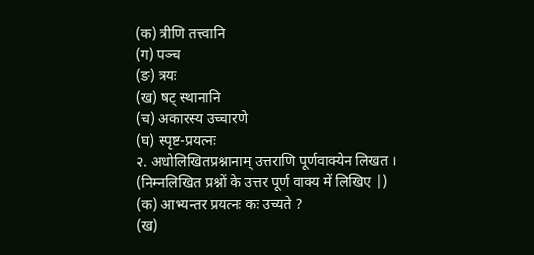(क) त्रीणि तत्त्वानि
(ग) पञ्च
(ङ) त्रयः
(ख) षट् स्थानानि
(च) अकारस्य उच्चारणे
(घ) स्पृष्ट-प्रयत्नः
२. अधोलिखितप्रश्नानाम् उत्तराणि पूर्णवाक्येन लिखत ।
(निम्नलिखित प्रश्नों के उत्तर पूर्ण वाक्य में लिखिए |)
(क) आभ्यन्तर प्रयत्नः कः उच्यते ?
(ख)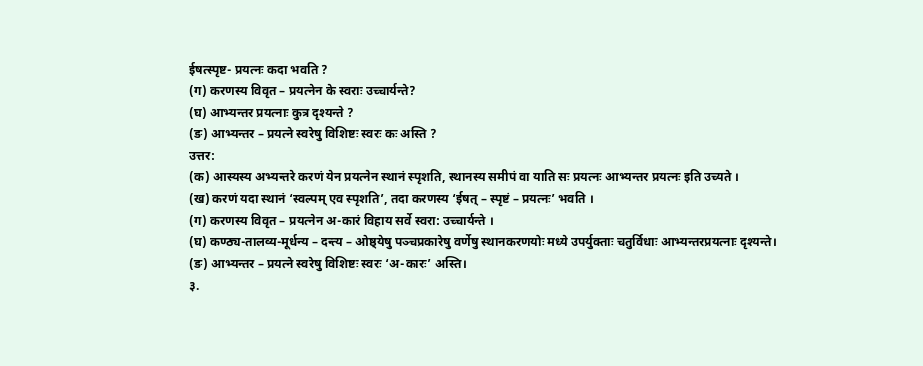ईषत्स्पृष्ट- प्रयत्नः कदा भवति ?
(ग) करणस्य विवृत – प्रयत्नेन के स्वराः उच्चार्यन्ते?
(घ) आभ्यन्तर प्रयत्नाः कुत्र दृश्यन्ते ?
(ङ) आभ्यन्तर – प्रयत्ने स्वरेषु विशिष्टः स्वरः कः अस्ति ?
उत्तर:
(क) आस्यस्य अभ्यन्तरे करणं येन प्रयत्नेन स्थानं स्पृशति, स्थानस्य समीपं वा याति सः प्रयत्नः आभ्यन्तर प्रयत्नः इति उच्यते ।
(ख) करणं यदा स्थानं ‘स्वल्पम् एव स्पृशति’, तदा करणस्य ‘ईषत् – स्पृष्टं – प्रयत्नः’ भवति ।
(ग) करणस्य विवृत – प्रयत्नेन अ-कारं विहाय सर्वे स्वरा: उच्चार्यन्ते ।
(घ) कण्ठ्य-तालव्य-मूर्धन्य – दन्त्य – ओष्ठ्येषु पञ्चप्रकारेषु वर्णेषु स्थानकरणयोः मध्ये उपर्युक्ताः चतुर्विधाः आभ्यन्तरप्रयत्नाः दृश्यन्ते।
(ङ) आभ्यन्तर – प्रयत्ने स्वरेषु विशिष्टः स्वरः ‘अ-कारः’ अस्ति।
३.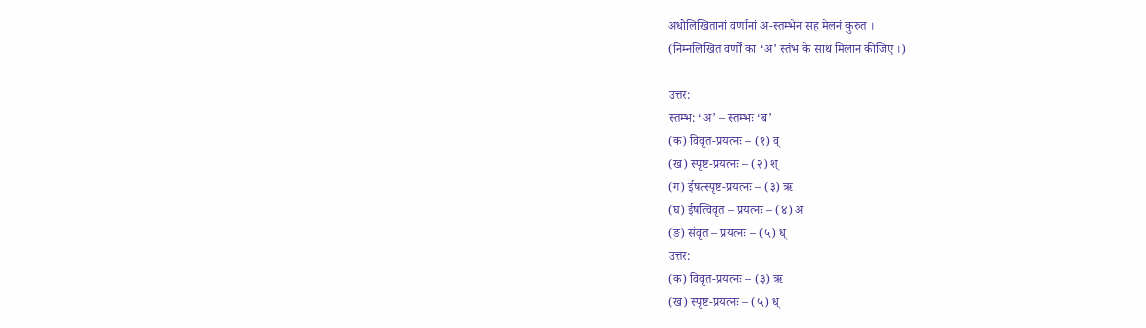अधोलिखितानां वर्णानां अ-स्तम्भेन सह मेलनं कुरुत ।
(निम्नलिखित वर्णों का ‘अ’ स्तंभ के साथ मिलान कीजिए ।)

उत्तर:
स्तम्भ: ‘अ’ – स्तम्भः ‘ब’
(क) विवृत-प्रयत्नः – (१) व्
(ख) स्पृष्ट-प्रयत्नः – (२) श्
(ग) ईषत्स्पृष्ट-प्रयत्नः – (३) ऋ
(घ) ईषत्विवृत – प्रयत्नः – (४) अ
(ङ) संवृत – प्रयत्नः – (५) ध्
उत्तर:
(क) विवृत-प्रयत्नः – (३) ऋ
(ख) स्पृष्ट-प्रयत्नः – (५) ध्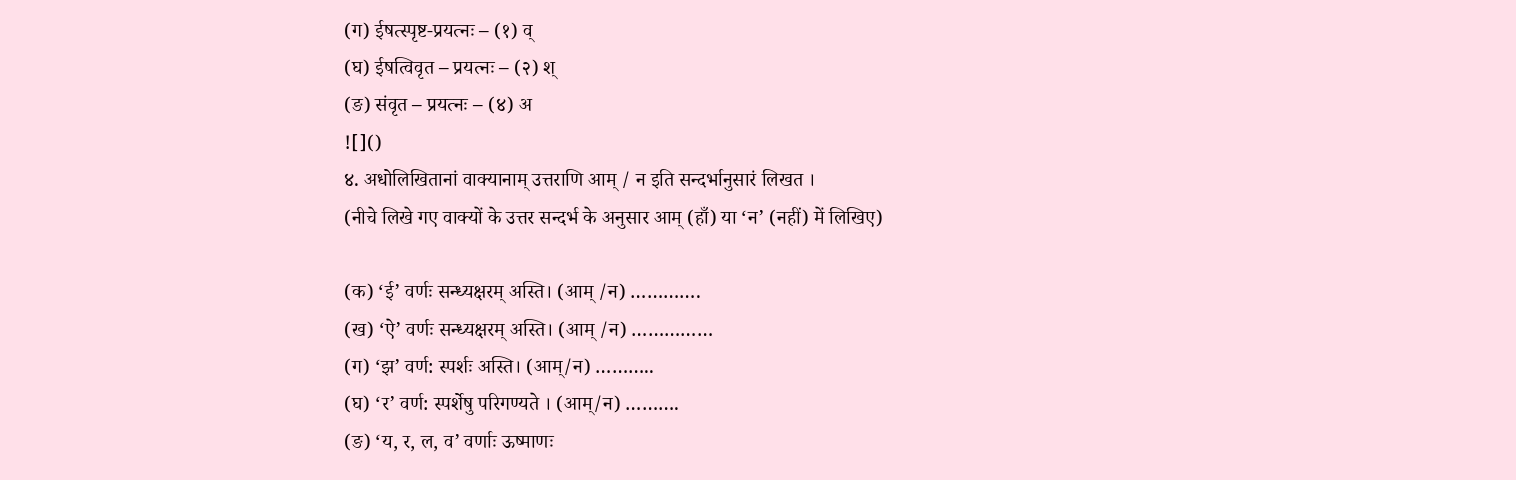(ग) ईषत्स्पृष्ट-प्रयत्नः – (१) व्
(घ) ईषत्विवृत – प्रयत्नः – (२) श्
(ङ) संवृत – प्रयत्नः – (४) अ
![]()
४. अधोलिखितानां वाक्यानाम् उत्तराणि आम् / न इति सन्दर्भानुसारं लिखत ।
(नीचे लिखे गए वाक्यों के उत्तर सन्दर्भ के अनुसार आम् (हाँ) या ‘न’ (नहीं) में लिखिए)

(क) ‘ई’ वर्णः सन्ध्यक्षरम् अस्ति। (आम् /न) ………….
(ख) ‘ऐ’ वर्णः सन्ध्यक्षरम् अस्ति। (आम् /न) ……………
(ग) ‘झ’ वर्ण: स्पर्शः अस्ति। (आम्/न) ………..
(घ) ‘र’ वर्ण: स्पर्शेषु परिगण्यते । (आम्/न) ……….
(ङ) ‘य, र, ल, व’ वर्णाः ऊष्माणः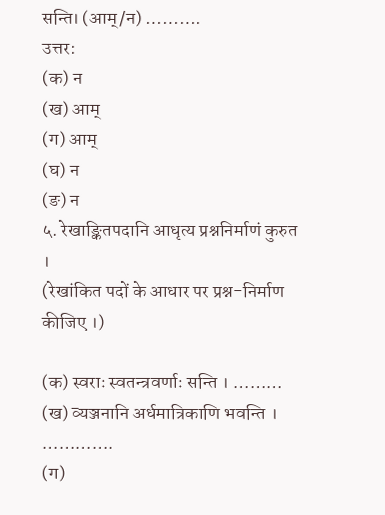सन्ति। (आम्/न) ……….
उत्तर:
(क) न
(ख) आम्
(ग) आम्
(घ) न
(ङ) न
५. रेखाङ्कितपदानि आधृत्य प्रश्ननिर्माणं कुरुत ।
(रेखांकित पदों के आधार पर प्रश्न-निर्माण कीजिए ।)

(क) स्वराः स्वतन्त्रवर्णाः सन्ति । ………
(ख) व्यञ्जनानि अर्धमात्रिकाणि भवन्ति । ………….
(ग)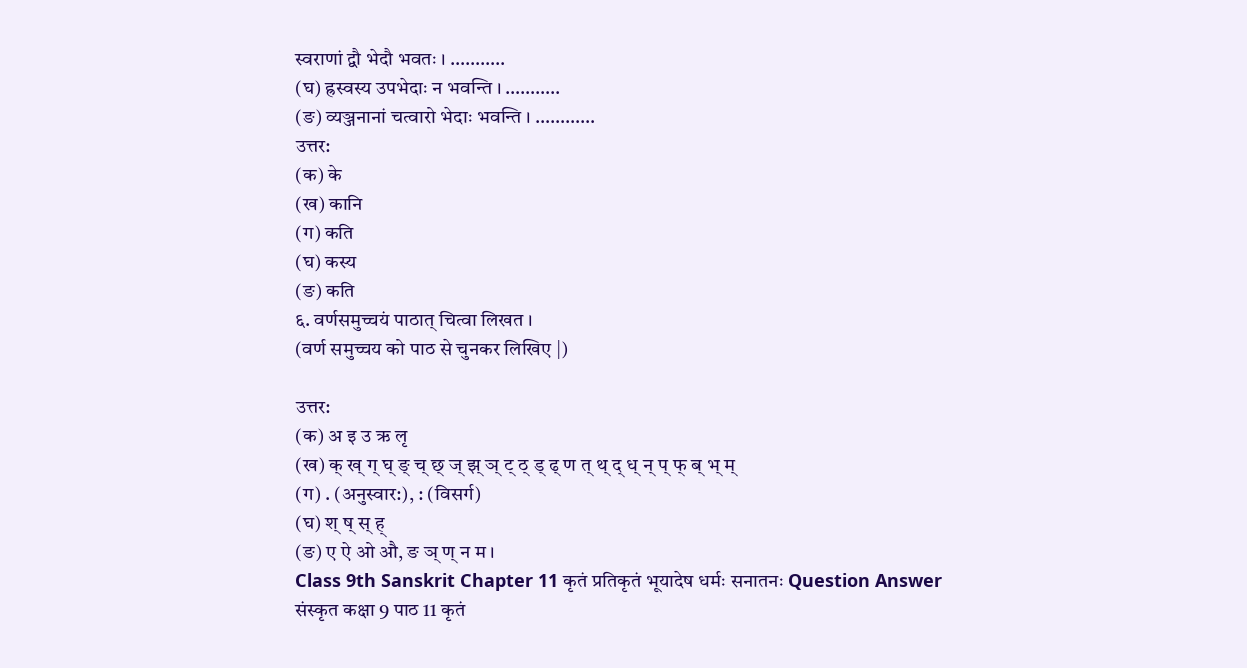स्वराणां द्वौ भेदौ भवतः । ………..
(घ) ह्रस्वस्य उपभेदाः न भवन्ति । ………..
(ङ) व्यञ्जनानां चत्वारो भेदाः भवन्ति । …………
उत्तर:
(क) के
(ख) कानि
(ग) कति
(घ) कस्य
(ङ) कति
६. वर्णसमुच्चयं पाठात् चित्वा लिखत ।
(वर्ण समुच्चय को पाठ से चुनकर लिखिए |)

उत्तर:
(क) अ इ उ ऋ लृ
(ख) क् ख् ग् घ् ङ् च् छ् ज् झ् ञ् ट् ठ् ड् ढ् ण त् थ् द् ध् न् प् फ् ब् भ् म्
(ग) . (अनुस्वार:), : (विसर्ग)
(घ) श् ष् स् ह्
(ङ) ए ऐ ओ औ, ङ ञ् ण् न म ।
Class 9th Sanskrit Chapter 11 कृतं प्रतिकृतं भूयादेष धर्मः सनातनः Question Answer
संस्कृत कक्षा 9 पाठ 11 कृतं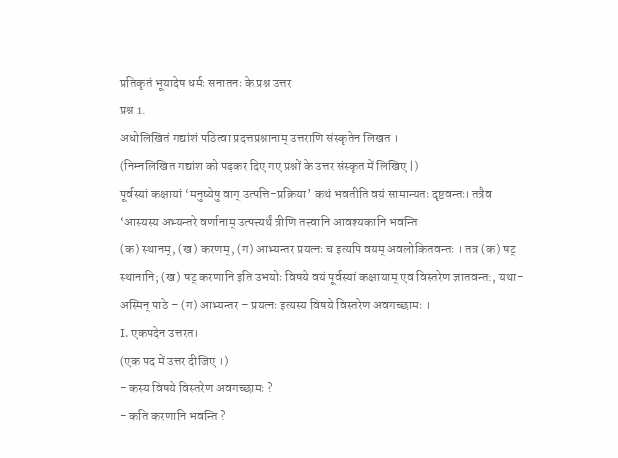प्रतिकृतं भूयादेष धर्मः सनातनः के प्रश्न उत्तर
प्रश्न 1.
अधोलिखितं गद्यांशं पठित्वा प्रदत्तप्रश्नानाम् उत्तराणि संस्कृतेन लिखत ।
(निम्नलिखित गद्यांश को पढ़कर दिए गए प्रश्नों के उत्तर संस्कृत में लिखिए |)
पूर्वस्यां कक्षायां ‘मनुष्येषु वाग् उत्पत्ति-प्रक्रिया’ कथं भवतीति वयं सामान्यतः दृष्टवन्तः। तत्रैव ‘आस्यस्य अभ्यन्तरे वर्णानाम् उत्पत्त्यर्थं त्रीणि तत्त्वानि आवश्यकानि भवन्ति
(क) स्थानम्, (ख) करणम्, (ग) आभ्यन्तर प्रयत्नः च इत्यपि वयम् अवलोकितवन्तः । तत्र (क) षट् स्थानानि; (ख) षट् करणानि इति उभयोः विषये वयं पूर्वस्यां कक्षायाम् एव विस्तरेण ज्ञातवन्त:, यथा- अस्मिन् पाठे – (ग) आभ्यन्तर – प्रयत्नः इत्यस्य विषये विस्तरेण अवगच्छामः ।
I. एकपदेन उत्तरत।
(एक पद में उत्तर दीजिए ।)
- कस्य विषये विस्तरेण अवगच्छामः ?
- कति करणानि भवन्ति ?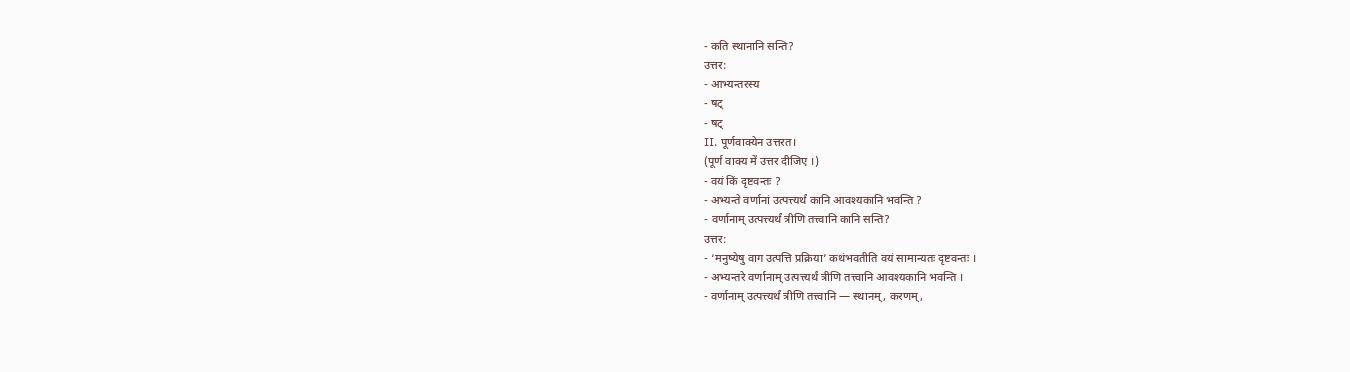- कति स्थानानि सन्ति?
उत्तर:
- आभ्यन्तरस्य
- षट्
- षट्
II. पूर्णवाक्येन उत्तरत।
(पूर्ण वाक्य में उत्तर दीजिए ।)
- वयं किं दृष्टवन्तः ?
- अभ्यन्ते वर्णानां उत्पत्त्यर्थं कानि आवश्यकानि भवन्ति ?
- वर्णानाम् उत्पत्त्यर्थं त्रीणि तत्त्वानि कानि सन्ति?
उत्तर:
- ‘मनुष्येषु वाग उत्पत्ति प्रक्रिया’ कथंभवतीति वयं सामान्यतः दृष्टवन्तः ।
- अभ्यन्तरे वर्णानाम् उत्पत्त्यर्थं त्रीणि तत्त्वानि आवश्यकानि भवन्ति ।
- वर्णानाम् उत्पत्त्यर्थं त्रीणि तत्त्वानि — स्थानम्, करणम्,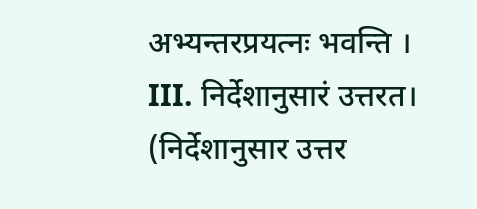अभ्यन्तरप्रयत्नः भवन्ति ।
III. निर्देशानुसारं उत्तरत।
(निर्देशानुसार उत्तर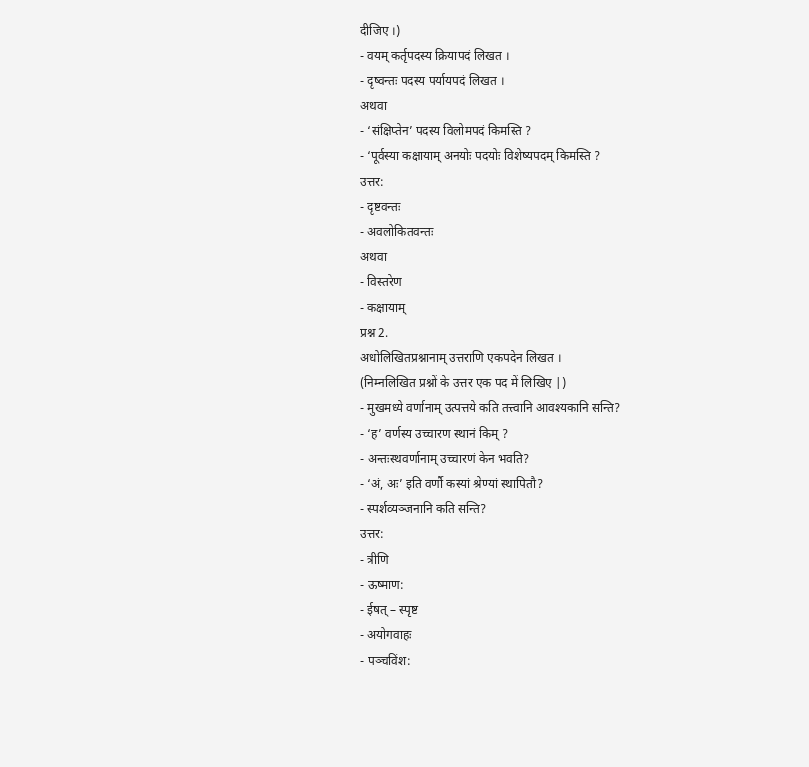दीजिए ।)
- वयम् कर्तृपदस्य क्रियापदं लिखत ।
- दृष्वन्तः पदस्य पर्यायपदं लिखत ।
अथवा
- ‘संक्षिप्तेन’ पदस्य विलोमपदं किमस्ति ?
- ‘पूर्वस्या कक्षायाम् अनयोः पदयोः विशेष्यपदम् किमस्ति ?
उत्तर:
- दृष्टवन्तः
- अवलोकितवन्तः
अथवा
- विस्तरेण
- कक्षायाम्
प्रश्न 2.
अधोलिखितप्रश्नानाम् उत्तराणि एकपदेन लिखत ।
(निम्नलिखित प्रश्नों के उत्तर एक पद में लिखिए |)
- मुखमध्ये वर्णानाम् उत्पत्तये कति तत्त्वानि आवश्यकानि सन्ति?
- ‘ह’ वर्णस्य उच्चारण स्थानं किम् ?
- अन्तःस्थवर्णानाम् उच्चारणं केन भवति?
- ‘अं, अः’ इति वर्णौ कस्यां श्रेण्यां स्थापितौ?
- स्पर्शव्यञ्जनानि कति सन्ति?
उत्तर:
- त्रीणि
- ऊष्माण:
- ईषत् – स्पृष्ट
- अयोगवाहः
- पञ्चविंश: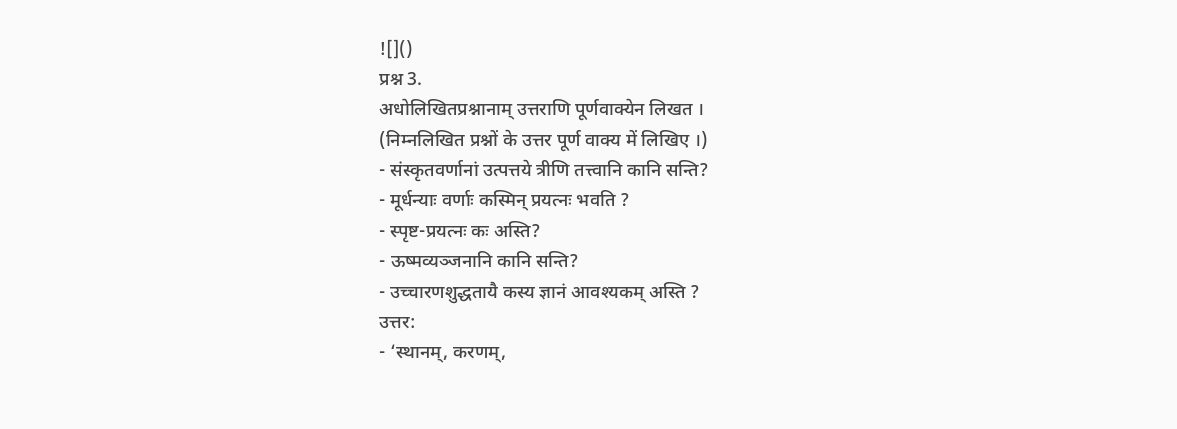![]()
प्रश्न 3.
अधोलिखितप्रश्नानाम् उत्तराणि पूर्णवाक्येन लिखत ।
(निम्नलिखित प्रश्नों के उत्तर पूर्ण वाक्य में लिखिए ।)
- संस्कृतवर्णानां उत्पत्तये त्रीणि तत्त्वानि कानि सन्ति?
- मूर्धन्याः वर्णाः कस्मिन् प्रयत्नः भवति ?
- स्पृष्ट-प्रयत्नः कः अस्ति?
- ऊष्मव्यञ्जनानि कानि सन्ति?
- उच्चारणशुद्धतायै कस्य ज्ञानं आवश्यकम् अस्ति ?
उत्तर:
- ‘स्थानम्, करणम्,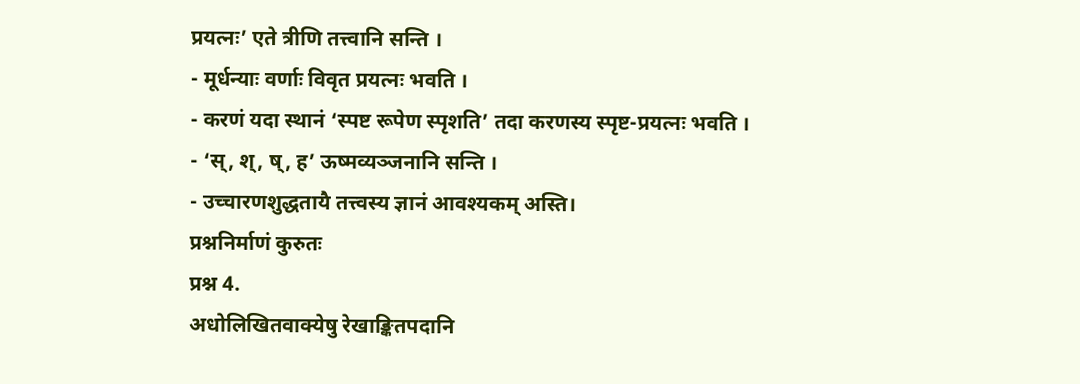प्रयत्नः’ एते त्रीणि तत्त्वानि सन्ति ।
- मूर्धन्याः वर्णाः विवृत प्रयत्नः भवति ।
- करणं यदा स्थानं ‘स्पष्ट रूपेण स्पृशति’ तदा करणस्य स्पृष्ट-प्रयत्नः भवति ।
- ‘स्, श्, ष्, ह’ ऊष्मव्यञ्जनानि सन्ति ।
- उच्चारणशुद्धतायै तत्त्वस्य ज्ञानं आवश्यकम् अस्ति।
प्रश्ननिर्माणं कुरुतः
प्रश्न 4.
अधोलिखितवाक्येषु रेखाङ्कितपदानि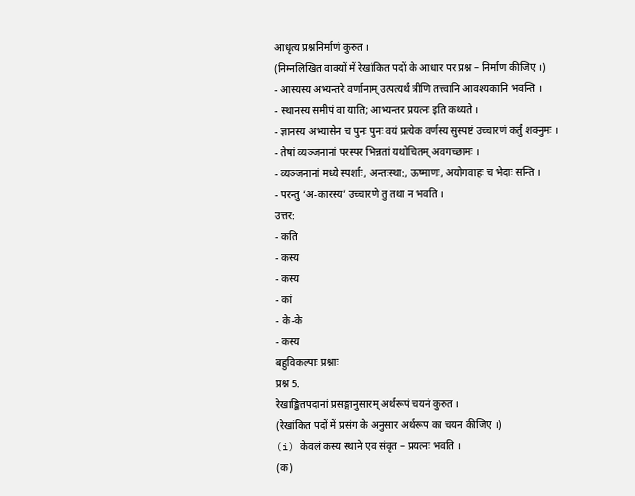आधृत्य प्रश्ननिर्माणं कुरुत ।
(निम्नलिखित वाक्यों में रेखांकित पदों के आधार पर प्रश्न – निर्माण कीजिए ।)
- आस्यस्य अभ्यन्तरे वर्णानाम् उत्पत्यर्थं त्रीणि तत्त्वानि आवश्यकानि भवन्ति ।
- स्थानस्य समीपं वा याति; आभ्यन्तर प्रयत्नः इति कथ्यते ।
- ज्ञानस्य अभ्यासेन च पुनः पुनः वयं प्रत्येक वर्णस्य सुस्पष्टं उच्चारणं कर्तुं शक्नुमः ।
- तेषां व्यञ्जनानां परस्पर भिन्नतां यथोचितम् अवगच्छामः ।
- व्यञ्जनानां मध्ये स्पर्शाः, अन्तःस्था:, ऊष्माणः, अयोगवाहः च भेदाः सन्ति ।
- परन्तु ‘अ-कारस्य’ उच्चारणे तु तथा न भवति ।
उत्तर:
- कति
- कस्य
- कस्य
- कां
- के-के
- कस्य
बहुविकल्पाः प्रश्नाः
प्रश्न 5.
रेखाङ्कितपदानां प्रसङ्गानुसारम् अर्थरूपं चयनं कुरुत ।
(रेखांकित पदों में प्रसंग के अनुसार अर्थरूप का चयन कीजिए ।)
(i) केवलं कस्य स्थाने एव संवृत – प्रयत्नः भवति ।
(क)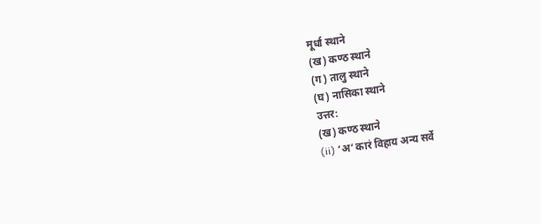मूर्धा स्थाने
(ख) कण्ठ स्थाने
(ग) तालु स्थाने
(घ) नासिका स्थाने
उत्तर:
(ख) कण्ठ स्थाने
(ii) ‘अ’ कारं विहाय अन्य सर्वे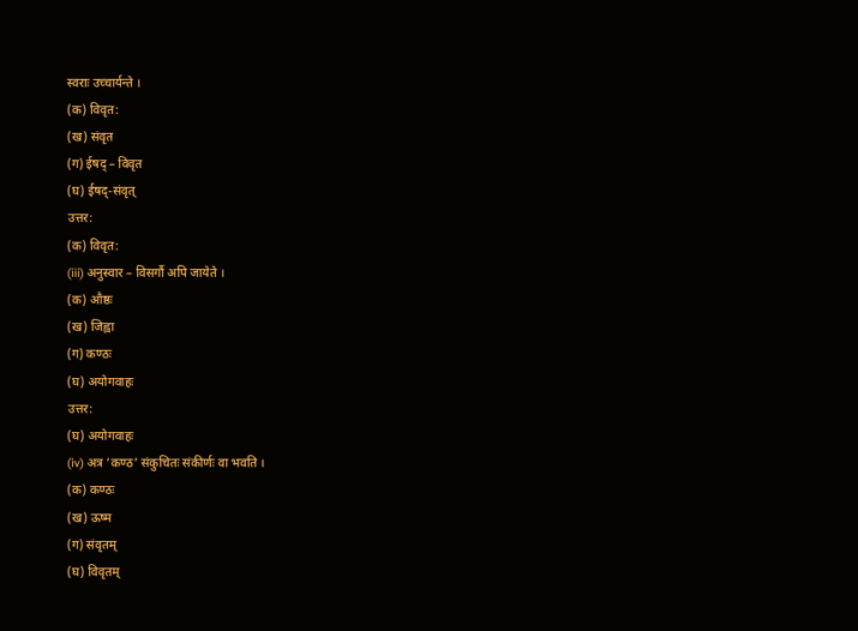स्वराः उच्चार्यन्ते ।
(क) विवृत:
(ख) संवृत
(ग) ईषद् – विवृत
(घ) ईषद्-संवृत्
उत्तर:
(क) विवृत:
(iii) अनुस्वार – विसर्गौ अपि जायेते ।
(क) औष्ठः
(ख) जिह्वा
(ग) कण्ठः
(घ) अयोगवाहः
उत्तर:
(घ) अयोगवाहः
(iv) अत्र ‘कण्ठ’ संकुचितः संकीर्णः वा भवति ।
(क) कण्ठः
(ख) ऊष्म
(ग) संवृतम्
(घ) विवृतम्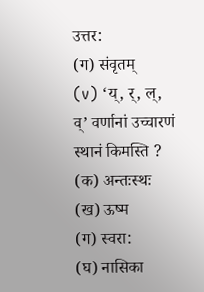उत्तर:
(ग) संवृतम्
(v) ‘य्, र्, ल्, व्’ वर्णानां उच्चारणं स्थानं किमस्ति ?
(क) अन्तःस्थः
(ख) ऊष्म
(ग) स्वरा:
(घ) नासिका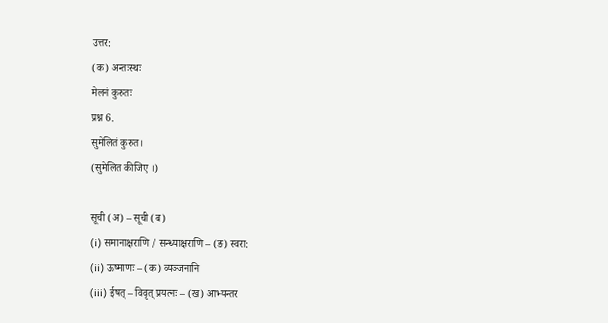उत्तर:
(क) अन्तःस्थः
मेलनं कुरुतः
प्रश्न 6.
सुमेलितं कुरुत।
(सुमेलित कीजिए ।)

सूची (अ) – सूची (ब)
(i) समानाक्षराणि / सन्ध्याक्षराणि – (ङ) स्वरा:
(ii) ऊष्माणः – (क) व्यञ्जनानि
(iii) ईषत् – विवृत् प्रयत्नः – (ख) आभ्यन्तर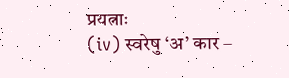प्रयत्नाः
(iv) स्वरेषु ‘अ’ कार –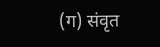(ग) संवृत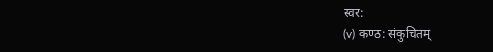स्वर:
(v) कण्ठ: संकुचितम्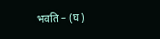भवति – (घ)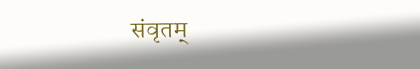संवृतम्